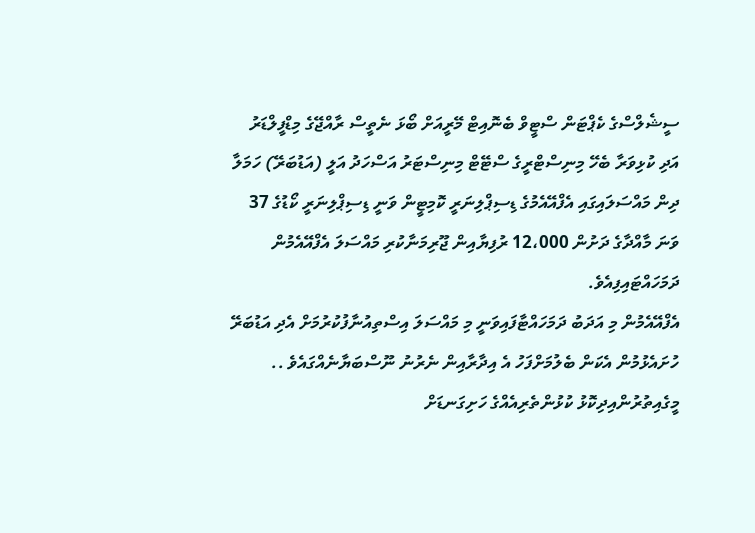ސީޝެލްސްގެ ކެޕްޓަން ސްޓީވް ބެނޮއިޓް މޭރީއަށް ބޯޅަ ނެތީސް ރާއްޖޭގެ މިޑްފީލްޑަރު އަދި ކުޅިވަރާ ބެހޭ މިނިސްޓްރީގެ ސްޓޭޓް މިނިސްޓަރު އަސްހަދު އަލީ (އަޑުބަރޭ) ހަމަލާ ދިން މައްސަލައިގައި އެފްއޭއެމުގެ ޑިސިޕްލިނަރީ ކޮމިޓީން ވަނީ ޑިސިޕްލިނަރީ ކޯޑުގެ 37 ވަނަ މާއްދާގެ ދަށުން 12،000 ރުފިޔާއިން ޖޫރިމަނާކުރި މައްސަލަ އެފްއޭއެމުން ދަމަހައްޓައިފިއެވެ.
އެފްއޭއެމުން މި އަދަބު ދަމަހައްޓާފައިވަނީ މި މައްސަލަ އިސްތިއުނާފުކުރުމަށް އެދި އަޑުބަރޭ ހުށައެޅުމުން އެކަން ބެލުމަށްފަހު އެ އިދާރާއިން ނެރުނު ނޫސްބަޔާނެއްގައެވެ ..
މީގެއިތުރުންއިދިކޮޅު ކުޅުންތެރިއެއްގެ ހަށިގަނޑަށް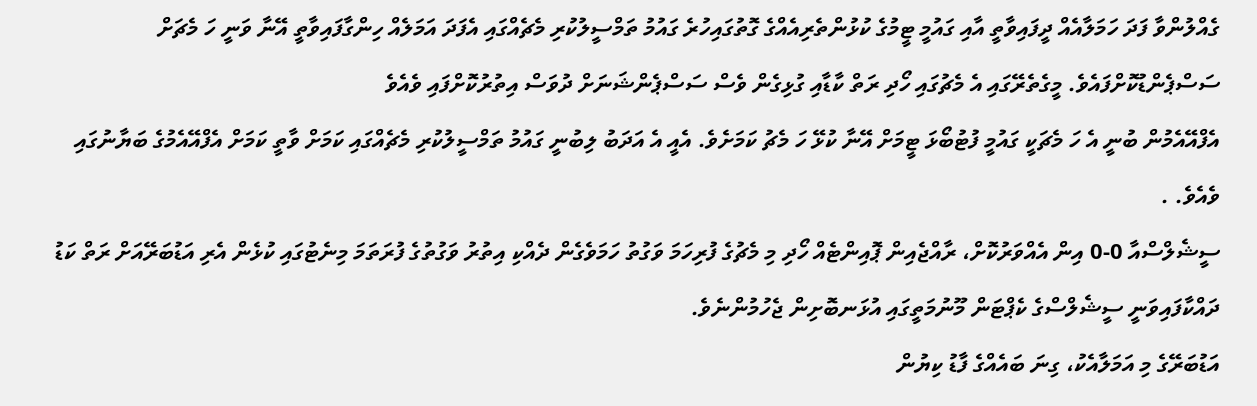ގެއްލުންވާ ފަދަ ހަމަލާއެއް ދީފައިވާތީ އާއި ގައުމީ ޓީމުގެ ކުޅުންތެރިއެއްގެ ގޮތުގައިހުރެ ގައުމު ތަމްސީލުކުރި މެޗެއްގައި އެފަދަ އަމަލެއް ހިންގާފައިވާތީ އޭނާ ވަނީ ހަ މެޗަށް ސަސްޕެންޑުކޮށްފައެވެ. މީގެތެރޭގައި އެ މެޗުގައި ހޯދި ރަތް ކާޑާއި ގުޅިގެން ވެސް ސަސްޕެންޝަނަށް ދުވަސް އިތުރުކޮށްފައި ވެއެވެ
އެފްއޭއެމުން ބުނީ އެ ހަ މެޗަކީ ގައުމީ ފުޓުބޯޅަ ޓީމަށް އޭނާ ކުޅޭ ހަ މެޗު ކަމަށެވެ. އެއީ އެ އަދަބު ލިބުނީ ގައުމު ތަމްސީލުކުރި މެޗެއްގައި ކަމަށް ވާތީ ކަމަށް އެފްއޭއެމުގެ ބަޔާނުގައި ވެއެވެ. .
ސީޝެލްސްއާ 0-0 އިން އެއްވަރުކޮށް، ރާއްޖެއިން ޕޮއިންޓެއް ހޯދި މި މެޗުގެ ފުރިހަމަ ވަގުތު ހަމަވެގެން ދެއްކި އިތުރު ވަގުތުގެ ފުރަތަމަ މިނެޓުގައި ކުޅެން އެރި އަޑުބަރޭއަށް ރަތް ކަޑު ދައްކާފައިވަނީ ސީޝެލްސްގެ ކެޕްޓަން މޫނުމަތީގައި އުޅަނބޮށިން ޖެހުމުންނެވެ.
އަޑުބަރޭގެ މި އަމަލާއެކު، ގިނަ ބައެއްގެ ފާޑު ކިޔުން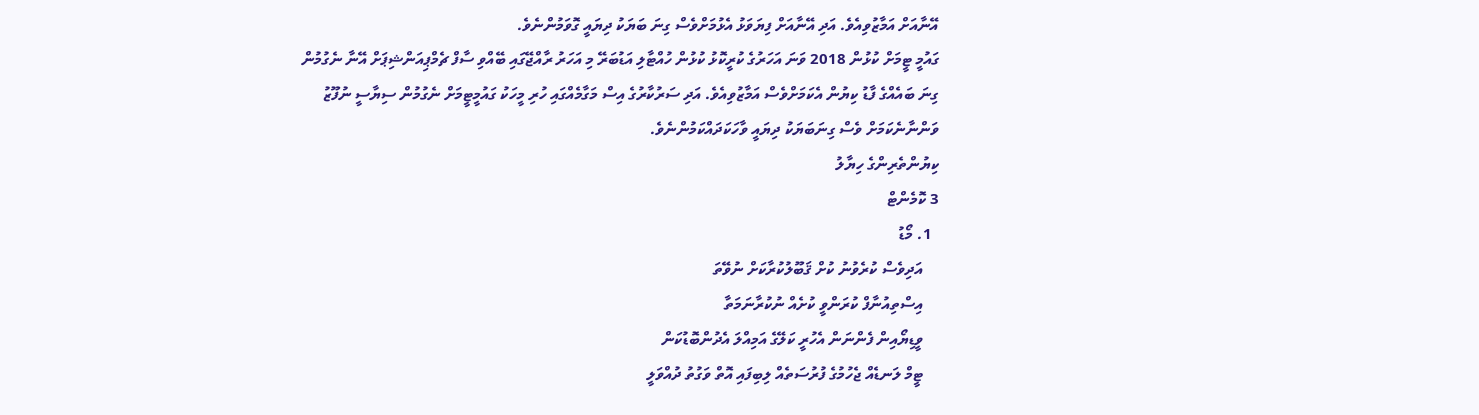އޭނާއަށް އަމާޒުވިއެވެ. އަދި އޭނާއަށް ފިޔަވަޅު އެޅުމަށްވެސް ގިނަ ބަޔަކު ދިޔައީ ގޮވަމުންނެވެ.
ގައުމީ ޓީމަށް ކުޅުން 2018 ވަނަ އަހަރުގެ ކުރީކޮޅު ކުޅުން ހުއްޓާލި އަޑުބަރޭ މި އަހަރު ރާއްޖޭގައި ބޭއްވި ސާފް ޗެމްޕިއަންޝިޕަށް އޭނާ ނެގުމުން ގިނަ ބައެއްގެ ފާޑު ކިޔުން އެކަމަށްވެސް އަމާޒުވިއެވެ. އަދި ސަރުކާރުގެ އިސް މަގާމެއްގައި ހުރި މީހަކު ގައުމީޓީމަށް ނެގުމުން ސިޔާސީ ނުފޫޒު ވަންނާނެކަމަށް ވެސް ގިނަބަޔަކު ދިޔައީ ވާހަކަދައްކަމުންނެވެ.
ކިޔުންތެރިންގެ ހިޔާލު
3 ކޮމެންޓް
  1. މޯޑު
    އަދިވެސް ކުރެވުނު ކުށް ޤަބޫލުކުރާކަށް ނުވޭތަ
    އިސްތިއުނާފް ކުރަންވީ ކުށެއް ނުކުރާނަމަތާ
    ވީޑިޔޯއިން ފެންނަން އެހުރީ ކަލޭގެ އަމިއްލަ އެދުންބޮޑުކަން
    ޓީމް ލަނޑެއް ޖެހުމުގެ ފުރުސަތެއް ލިބިފައި އޮތް ވަގުތު ދުއްވަލީ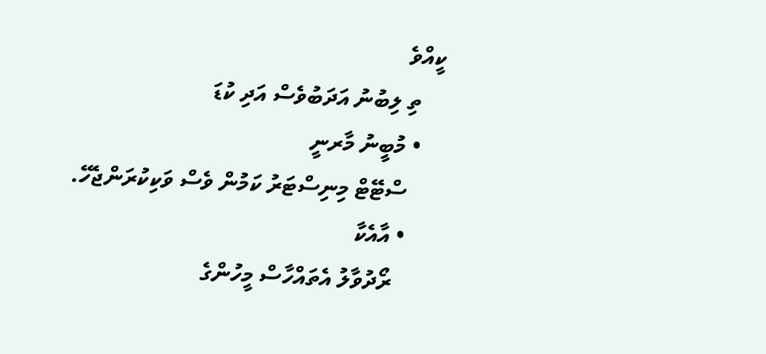ކީއްވެ
    ތި ލިބުނު އަދަބުވެސް އަދި ކުޑަ
    • މުބީނު މާރނީ
      ސްޓޭޓް މިނިސްޓަރު ކަމުން ވެސް ވަކިކުރަންޖެހޭ.
      • އާއެކާ
        ރޯދުވާލު އެތައްހާސް މީހުންގެ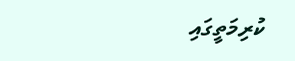ކުރިމަތީގައި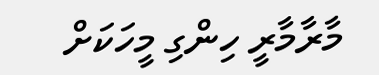މާރާމާރީ ހިންގި މީހަކަށް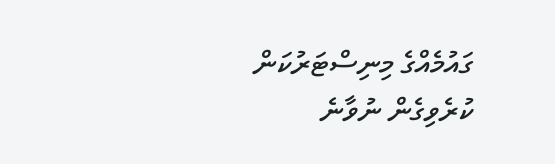ގައުމެއްގެ މިނިސްޓަރުކަން ކުރެވިގެން ނުވާނެ